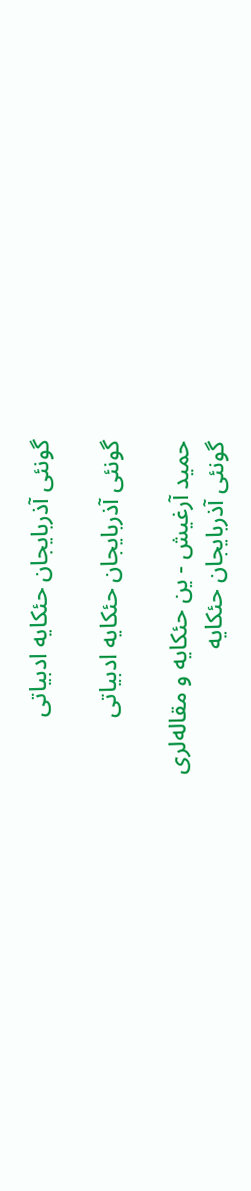گونئی آذربایجان حئکایه ادبیاتی

گونئی آذربایجان حئکایه ادبیاتی

حمید آرغیش - ین حئکایه و مقاله‌لری
گونئی آذربایجان حئکایه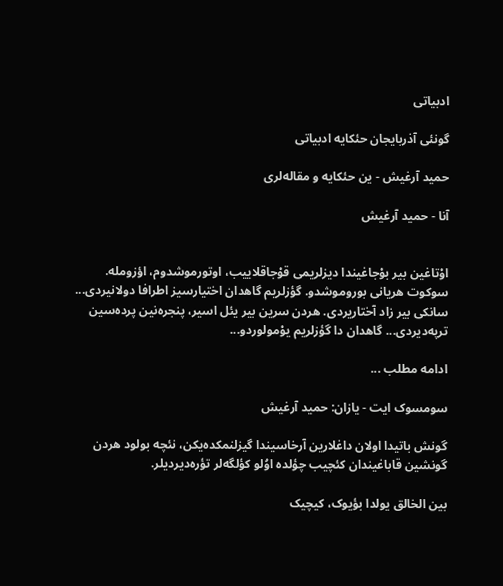ادبیاتی

گونئی آذربایجان حئکایه ادبیاتی

حمید آرغیش - ین حئکایه و مقاله‌لری

آنا - حمید آرغیش


اوْتاغین‌ بیر بوْجاغیندا دیزلریمی‌ قوْجاقلاییب‌، اوتورموشدوم‌، اؤزومله‌. سوکوت‌ هریانی‌ بوروموشدو. گؤزلریم‌ گاهدان‌ اختیارسیز اطرافا دولانیردی‌... سانکی‌ بیر زاد آختاریردی‌. هردن‌ سرین‌ بیر یئل ‌اسیر، پنجره‌نین‌ پرده‌سین‌ ترپه‌دیردی‌... گاهدان‌ دا گؤزلریم‌ یوْمولوردو...

ادامه مطلب ...

سومسوک ایت - یازان: حمید آرغیش

گونش‌ باتیدا اولان‌ داغلارین‌ آرخاسیندا گیزلنمکده‌یکن‌، نئچه‌ بولود هردن‌ گونشین‌ قاباغیندان‌ کئچیب‌ چؤلده‌ اوُلو کؤلگه‌لر تؤره‌دیردیلر.

بین ‌الخالق‌ یولدا بؤیوک‌، کیچیک‌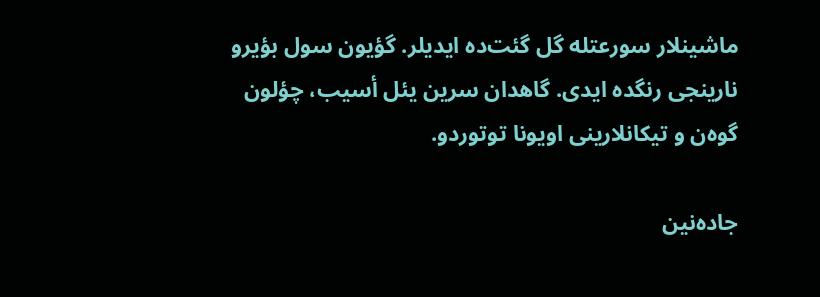ماشینلار سورعتله‌ گل‌ گئت‌ده ‌ایدیلر. گؤیون‌ سول‌ بؤیرو نارینجی‌ رنگده‌ ایدی‌. گاهدان‌ سرین‌ یئل ‌أسیب‌، چؤلون‌ گوه‌ن‌ و تیکانلارینی‌ اویونا توتوردو.

جاده‌نین‌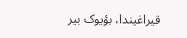قیراغیندا، بؤیوک‌ بیر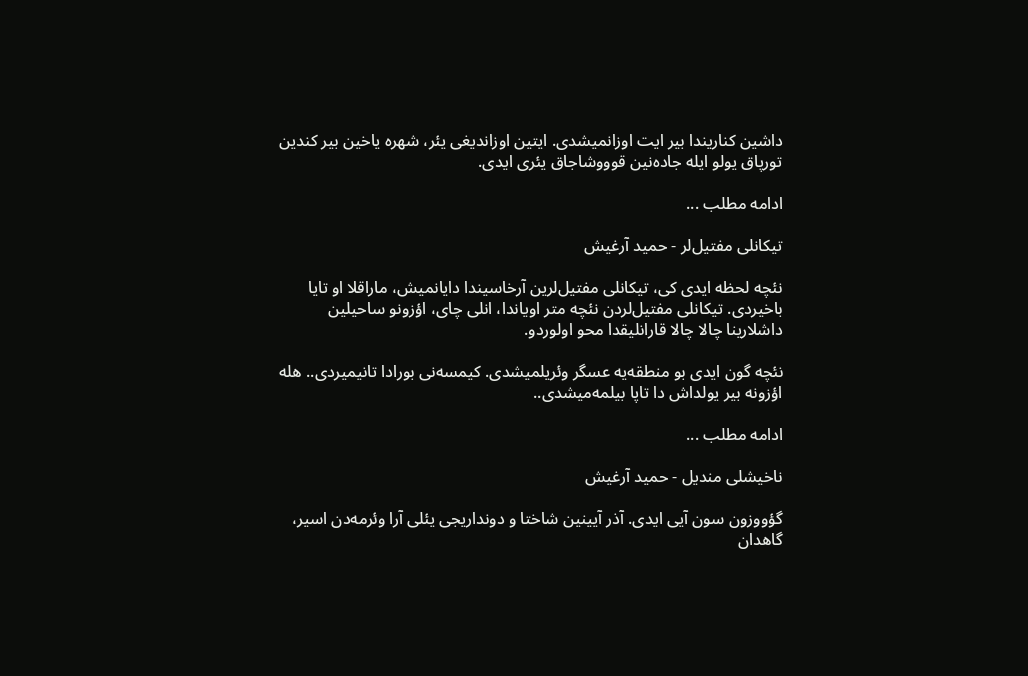داشین‌ کناریندا بیر ایت‌ اوزانمیشدی‌. ایتین‌ اوزاندیغی‌ یئر، شهره‌ یاخین‌ بیر کندین‌ تورپاق یولو ایله‌ جاده‌نین ‌قوووشاجاق یئری‌ ایدی‌.

ادامه مطلب ...

تیکانلی مفتیل‌لر - حمید آرغیش

نئچه‌ لحظه‌ ایدی‌ کی‌، تیکانلی‌ مفتیل‌لرین‌ آرخاسیندا دایانمیش‌، ماراقلا او تایا باخیردی‌. تیکانلی‌ مفتیل‌لردن‌ نئچه‌ متر اویاندا، انلی‌ چای‌، اؤزونو ساحیلین‌ داشلارینا چالا چالا قارانلیقدا محو اولوردو.

نئچه‌ گون‌ ایدی‌ بو منطقه‌یه‌ عسگر وئریلمیشدی‌. کیمسه‌نی بورادا تانیمیردی.. هله‌ اؤزونه‌ بیر یولداش‌ دا تاپا بیلمه‌میشدی‌..

ادامه مطلب ...

ناخیشلی مندیل - حمید آرغیش

گؤووزون سون آیی ایدی. آذر آیینین شاختا و دونداریجی یئلی آرا وئرمه‌دن اسیر، گاهدان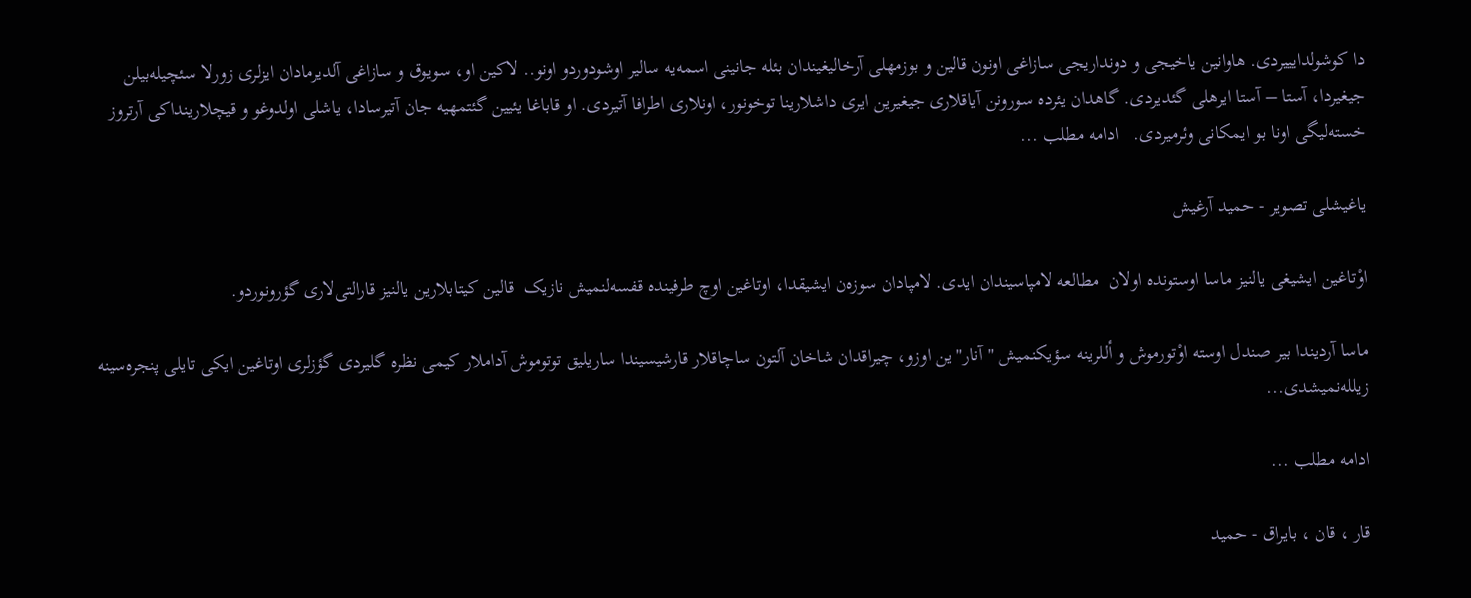دا کوشولدایییردی. هاوانین یاخیجی و دونداریجی سازاغی اونون قالین و بوزمهلی آرخالیغیندان بئله جانینی اسمه‌یه سالیر اوشودوردو اونو.. لاکین او، سویوق و سازاغی آلدیرمادان ایزلری زورلا سئچیله‌بیلن جیغیردا، آستا – آستا ایرهلی گئدیردی. گاهدان یئرده سورونن آیاقلاری جیغیرین ایری داشلارینا توخونور، اونلاری اطرافا آتیردی. او قاباغا یئیین گئتمهیه جان آتیرسادا، یاشلی اولدوغو و قیچلارینداکی آرتروز خسته‌لیگی اونا بو ایمکانی وئرمیردی.   ادامه مطلب ...

یاغیشلی تصویر - حمید آرغیش

اوْتاغین‌ ایشیغی‌ یالنیز ماسا اوستونده‌ اولان‌  مطالعه‌ لامپاسیندان ‌ایدی‌. لامپادان‌ سوزه‌ن‌ ایشیقدا، اوتاغین‌ اوچ‌ طرفینده‌ قفسه‌لنمیش‌ نازیک  قالین‌ کیتابلارین‌ یالنیز قارالتی‌لاری‌ گؤرونوردو.

ماسا آردیندا بیر صندل‌ اوسته‌ اوْتورموش‌ و أللرینه‌ سؤیکنمیش ‌"آنار"ین‌ اوزو، چیراقدان‌ شاخان‌ آلتون‌ ساچاقلار قارشیسیندا ساریلیق ‌توتوموش‌ آداملار کیمی‌ نظره‌ گلیردی‌ گؤزلری‌ اوتاغین‌ ایکی‌ تایلی ‌پنجره‌سینه‌ زیلله‌نمیشدی‌...

ادامه مطلب ...

قار ، قان ، بایراق - حمید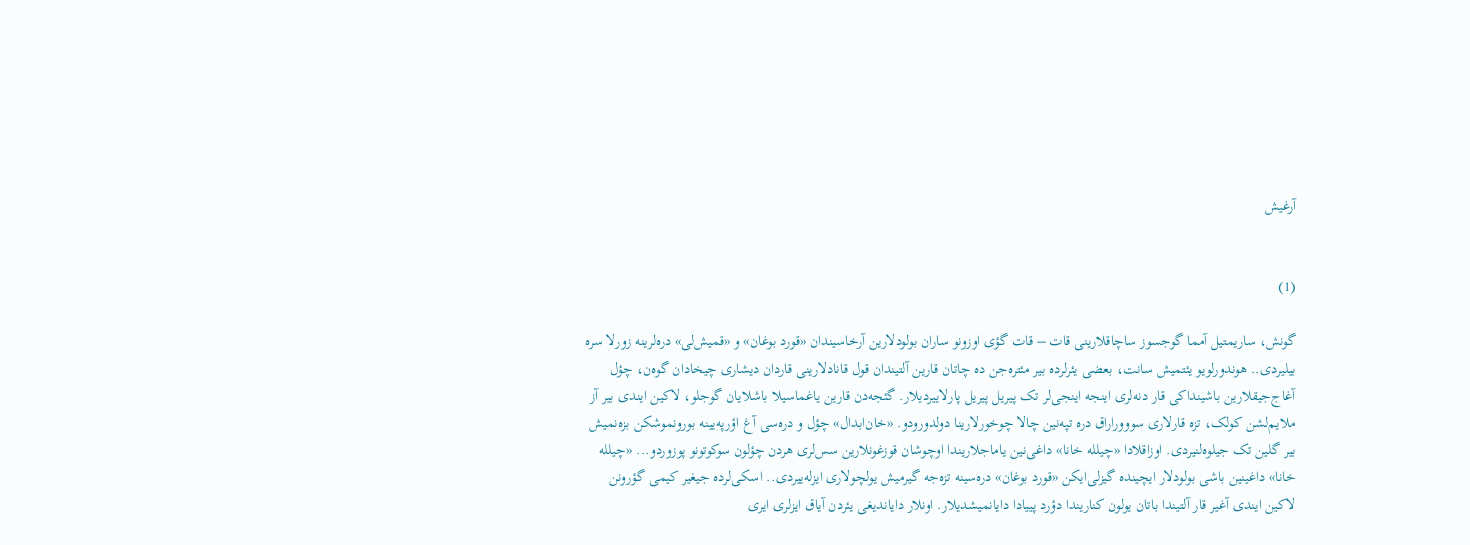آرغیش


(1)

گونش، ساریمتیل آمما گوجسوز ساچاقلارینی قات – قات گؤی اوزونو ساران بولودلارین آرخاسیندان «قورد بوغان» و «قمیش‌لی» دره‌لرینه زورلا سره بیلیردی.. هوندورلویو یئتمیش سانت، بعضی یئرلرده بیر مئتره‌جن ده چاتان قارین آلتیندان قول قانادلارینی قاردان دیشاری چیخادان گوه‌ن، چؤل آغاج‌جیقلارین باشینداکی قار دنه‌لری اینجه اینجی‌لر تک پیریل پیریل پارلاییردیلار. گئجه‌دن قارین یاغماسیلا باشلایان گوجلو، لاکین ایندی بیر آز ملایم‌لشن کولک، تزه قارلاری سوووراراق دره تپه‌نین چالا چوخورلارینا دولدورودو. «خان‌ابدال» چؤل و دره‌سی آغ اؤرپه‌یینه بورونموشکن بزه‌نمیش بیر گلین تک جیلوه‌لنیردی. اوزاقلادا «چیلله خانا» داغی‌نین یاماجلاریندا اوچوشان قوزغونلارین سس‌لری هردن چؤلون سوکوتونو پوزوردو... «چیلله خانا» داغینین باشی بولودلار ایچینده گیزلی‌‌ایکن «قورد بوغان» دره‌سینه تزه‌جه گیرمیش یولچولاری ایزله‌ییردی.. اسکی‌لرده جیغیر کیمی گؤرونن لاکین ایندی آغیر قار آلتیندا باتان یولون کناریندا دؤرد پییادا دایانمیشدیلار. اونلار دایاندیغی یئردن آیاق ایزلری ایری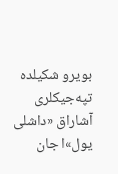بویرو شکیلده تپه‌جیکلری آشاراق «داشلی یول»ا جان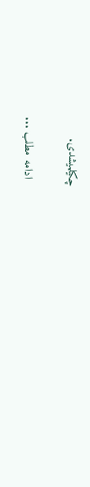چکیلمیشدی.

  ادامه مطلب ...